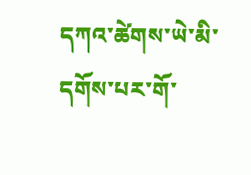དཀའ་ཚེགས་ཡེ་མི་དགོས་པར་གོ་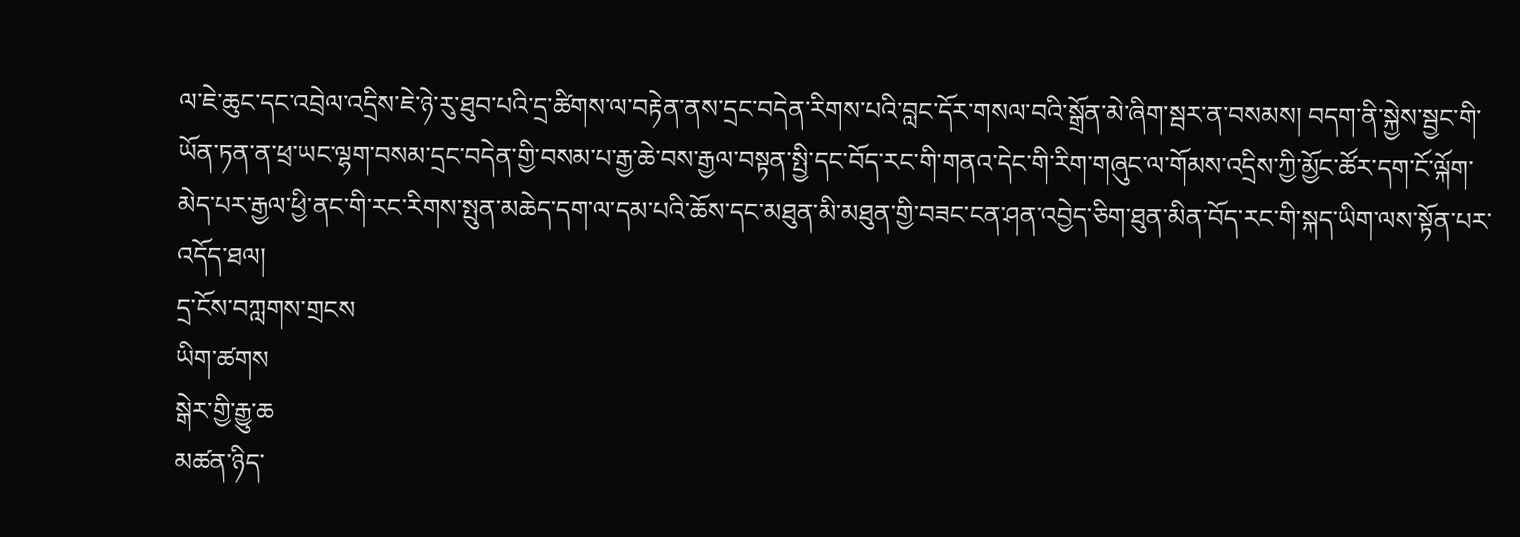ལ་ཇེ་ཆུང་དང་འབྲེལ་འདྲིས་ཇེ་ཉེ་རུ་ཐུབ་པའི་དྲ་ཚིགས་ལ་བརྟེན་ནས་དྲང་བདེན་རིགས་པའི་བླང་དོར་གསལ་བའི་སྒྲོན་མེ་ཞིག་སྦར་ན་བསམས། བདག་ནི་སྐྱེས་སྦྱང་གི་ཡོན་ཏན་ན་ཕྲ་ཡང་ལྷག་བསམ་དྲང་བདེན་གྱི་བསམ་པ་རྒྱ་ཆེ་བས་རྒྱལ་བསྟན་སྤྱི་དང་བོད་རང་གི་གནའ་དེང་གི་རིག་གཞུང་ལ་གོམས་འདྲིས་ཀྱི་མྱོང་ཚོར་དག་ངོ་ལྐོག་མེད་པར་རྒྱལ་ཕྱི་ནང་གི་རང་རིགས་སྤུན་མཆེད་དག་ལ་དམ་པའི་ཆོས་དང་མཐུན་མི་མཐུན་གྱི་བཟང་ངན་ཤན་འབྱེད་ཅིག་ཐུན་མིན་བོད་རང་གི་སྐད་ཡིག་ལས་སྟོན་པར་འདོད་ཐལ།
དྲ་ངོས་བཀླགས་གྲངས
ཡིག་ཚགས
སྒེར་གྱི་རྒྱུ་ཆ
མཚན་ཉིད་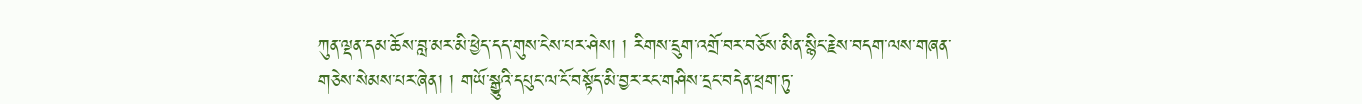ཀུན་ལྡན་དམ་ཆོས་བླ་མར་མི་ཕྱེད་དད་གུས་ངེས་པར་ཤེས། ། རིགས་དྲུག་འགྲོ་བར་བཅོས་མིན་སྙིང་རྗེས་བདག་ལས་གཞན་གཅེས་སེམས་པར་ཞེན། ། གཡོ་སྒྱུའི་དཔུང་ལ་ངོ་བསྟོད་མི་བྱར་རང་གཤིས་དྲང་བདེན་ཕྲག་ཏུ་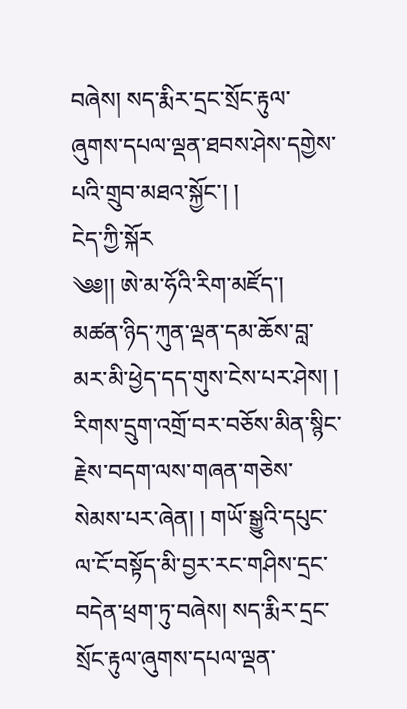བཞེས། སད་རྨིར་དྲང་སྲོང་རྟུལ་ཞུགས་དཔལ་ལྡན་ཐབས་ཤེས་དགྱེས་པའི་གྲུབ་མཐའ་སྐྱོང་། །
ངེད་ཀྱི་སྐོར
༄༅།། ཨེ་མ་ཧོའི་རིག་མཛོད་།
མཚན་ཉིད་ཀུན་ལྡན་དམ་ཆོས་བླ་མར་མི་ཕྱེད་དད་གུས་ངེས་པར་ཤེས། ། རིགས་དྲུག་འགྲོ་བར་བཅོས་མིན་སྙིང་རྗེས་བདག་ལས་གཞན་གཅེས་སེམས་པར་ཞེན། ། གཡོ་སྒྱུའི་དཔུང་ལ་ངོ་བསྟོད་མི་བྱར་རང་གཤིས་དྲང་བདེན་ཕྲག་ཏུ་བཞེས། སད་རྨིར་དྲང་སྲོང་རྟུལ་ཞུགས་དཔལ་ལྡན་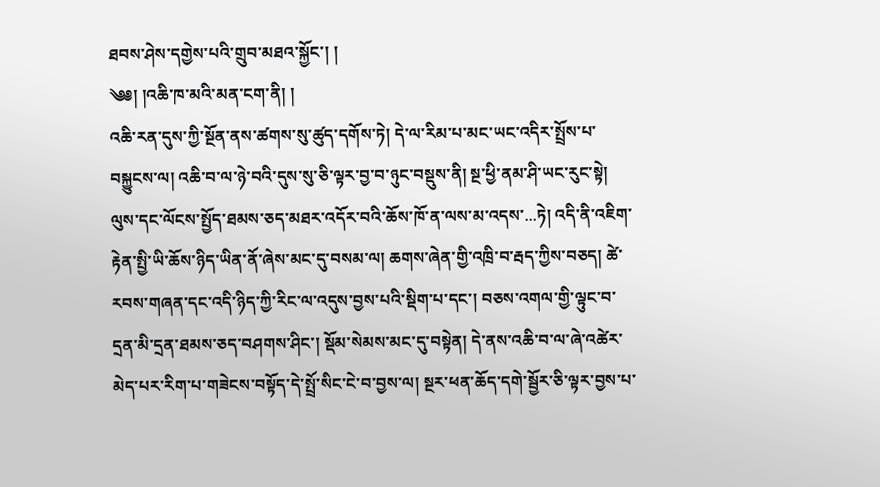ཐབས་ཤེས་དགྱེས་པའི་གྲུབ་མཐའ་སྐྱོང་། །
༄༅། །འཆི་ཁ་མའི་མན་ངག་ནི། །
འཆི་རན་དུས་ཀྱི་སྔོན་ནས་ཚགས་སུ་ཚུད་དགོས་ཏེ། དེ་ལ་རིམ་པ་མང་ཡང་འདིར་སྤྲོས་པ་བསྐྱུངས་ལ། འཆི་བ་ལ་ཉེ་བའི་དུས་སུ་ཅི་ལྟར་བྱ་བ་ཉུང་བསྡུས་ནི། སྔ་ཕྱི་ནམ་ཤི་ཡང་རུང་སྟེ། ལུས་དང་ལོངས་སྤྱོད་ཐམས་ཅད་མཐར་འདོར་བའི་ཆོས་ཁོ་ན་ལས་མ་འདས་...ཏེ། འདི་ནི་འཇིག་རྟེན་སྤྱི་ཡི་ཆོས་ཉིད་ཡིན་ནོ་ཞེས་མང་དུ་བསམ་ལ། ཆགས་ཞེན་གྱི་འཁྲི་བ་རྦད་ཀྱིས་བཅད། ཚེ་རབས་གཞན་དང་འདི་ཉིད་ཀྱི་རིང་ལ་འདུས་བྱས་པའི་སྡིག་པ་དང་། བཅས་འགལ་གྱི་ལྟུང་བ་དྲན་མི་དྲན་ཐམས་ཅད་བཤགས་ཤིང་། སྡོམ་སེམས་མང་དུ་བསྟེན། དེ་ནས་འཆི་བ་ལ་ཞེ་འཚེར་མེད་པར་རིག་པ་གཟེངས་བསྟོད་དེ་སྤྲོ་སིང་ངེ་བ་བྱས་ལ། སྔར་ཕན་ཆོད་དགེ་སྦྱོར་ཅི་ལྟར་བྱས་པ་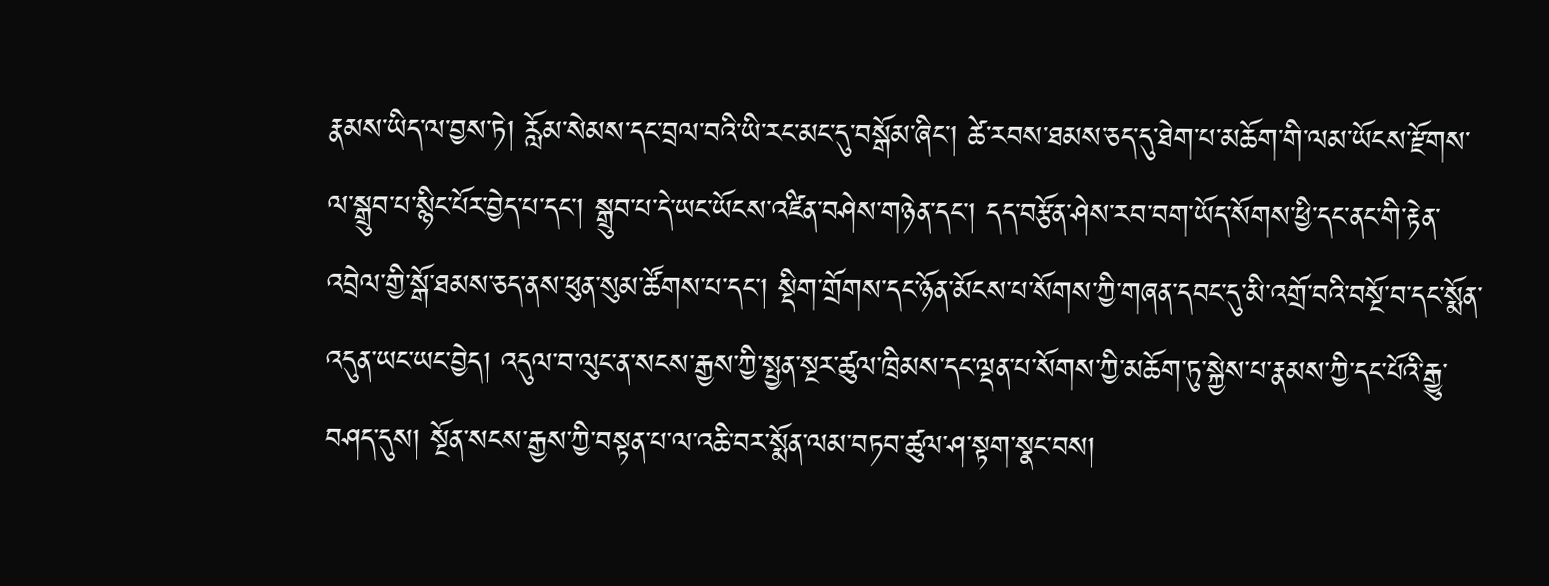རྣམས་ཡིད་ལ་བྱས་ཏེ། རློམ་སེམས་དང་བྲལ་བའི་ཡི་རང་མང་དུ་བསྒོམ་ཞིང་། ཚེ་རབས་ཐམས་ཅད་དུ་ཐེག་པ་མཆོག་གི་ལམ་ཡོངས་རྫོགས་ལ་སྒྲུབ་པ་སྙིང་པོར་བྱེད་པ་དང་། སྒྲུབ་པ་དེ་ཡང་ཡོངས་འཛིན་བཤེས་གཉེན་དང་། དད་བརྩོན་ཤེས་རབ་བག་ཡོད་སོགས་ཕྱི་དང་ནང་གི་རྟེན་འབྲེལ་གྱི་སྒོ་ཐམས་ཅད་ནས་ཕུན་སུམ་ཚོགས་པ་དང་། སྡིག་གྲོགས་དང་ཉོན་མོངས་པ་སོགས་ཀྱི་གཞན་དབང་དུ་མི་འགྲོ་བའི་བསྔོ་བ་དང་སྨོན་འདུན་ཡང་ཡང་བྱེད། འདུལ་བ་ལུང་ན་སངས་རྒྱས་ཀྱི་སྤྱན་སྔར་ཚུལ་ཁྲིམས་དང་ལྡན་པ་སོགས་ཀྱི་མཆོག་ཏུ་སྐྱེས་པ་རྣམས་ཀྱི་དང་པོའི་རྒྱུ་བཤད་དུས། སྔོན་སངས་རྒྱས་ཀྱི་བསྟན་པ་ལ་འཆི་བར་སྨོན་ལམ་བཏབ་ཚུལ་ཤ་སྟག་སྣང་བས།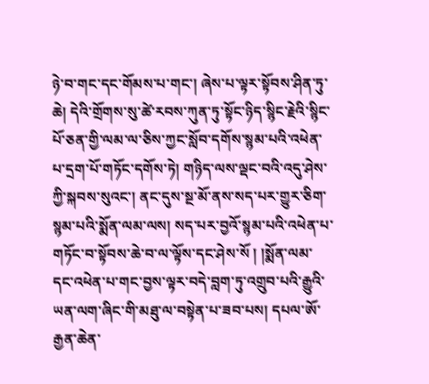ཉེ་བ་གང་དང་གོམས་པ་གང་། ཞེས་པ་ལྟར་སྟོབས་ཤིན་ཏུ་ཆེ། དེའི་གྲོགས་སུ་ཚེ་རབས་ཀུན་ཏུ་སྟོང་ཉིད་སྙིང་རྗེའི་སྙིང་པོ་ཅན་གྱི་ལམ་ལ་ཅིས་ཀྱང་སློབ་དགོས་སྙམ་པའི་འཕེན་པ་དྲག་པོ་གཏོང་དགོས་ཏེ། གཉིད་ལས་ལྡང་བའི་འདུ་ཤེས་ཀྱི་སྐབས་སུའང་། ནང་དུས་སྔ་མོ་ནས་སད་པར་གྱུར་ཅིག་སྙམ་པའི་སྨོན་ལམ་ལས། སད་པར་བྱའོ་སྙམ་པའི་འཕེན་པ་གཏོང་བ་སྟོབས་ཆེ་བ་ལ་ལྟོས་དང་ཤེས་སོ ། །སྨོན་ལམ་དང་འཕེན་པ་གང་བྱས་ལྟར་བདེ་བླག་ཏུ་འགྲུབ་པའི་རྒྱུའི་ཡན་ལག་ཞིང་གི་མཐུ་ལ་བསྟེན་པ་ཟབ་པས། དཔལ་ཨོ་རྒྱན་ཆེན་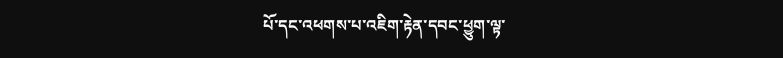པོ་དང་འཕགས་པ་འཇིག་རྟེན་དབང་ཕྱུག་ལྟ་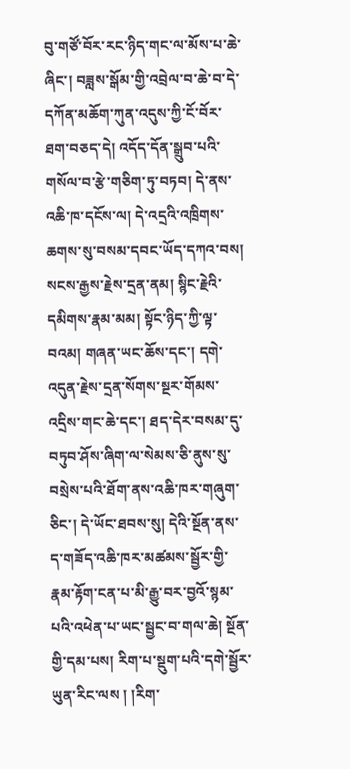བུ་གཙོ་བོར་རང་ཉིད་གང་ལ་མོས་པ་ཆེ་ཞིང་། བཟླས་སྒོམ་གྱི་འབྲེལ་བ་ཆེ་བ་དེ་དཀོན་མཆོག་ཀུན་འདུས་ཀྱི་ངོ་བོར་ཐག་བཅད་དེ། འདོད་དོན་སྒྲུབ་པའི་གསོལ་བ་རྩེ་གཅིག་ཏུ་བཏབ། དེ་ནས་འཆི་ཁ་དངོས་ལ། དེ་འདྲའི་འཁྲིགས་ཆགས་སུ་བསམ་དབང་ཡོད་དཀའ་བས། སངས་རྒྱས་རྗེས་དྲན་ནམ། སྙིང་རྗེའི་དམིགས་རྣམ་མམ། སྟོང་ཉིད་ཀྱི་ལྟ་བའམ། གཞན་ཡང་ཆོས་དང་། དགེ་འདུན་རྗེས་དྲན་སོགས་སྔར་གོམས་འདྲིས་གང་ཆེ་དང་། ཐད་དེར་བསམ་དུ་བཏུབ་ཤོས་ཞིག་ལ་སེམས་ཅི་ནུས་སུ་བསྲེས་པའི་ཐོག་ནས་འཆི་ཁར་གཞུག་ཅིང་། དེ་ཡོང་ཐབས་སུ། དེའི་སྔོན་ནས་ད་གཟོད་འཆི་ཁར་མཚམས་སྦྱོར་གྱི་རྣམ་རྟོག་ངན་པ་མི་རྒྱུ་བར་བྱའོ་སྙམ་པའི་འཕེན་པ་ཡང་སྦྱང་བ་གལ་ཆེ། སྔོན་གྱི་དམ་པས། རིག་པ་སྡུག་པའི་དགེ་སྦྱོར་ཡུན་རིང་ལས ། །རིག་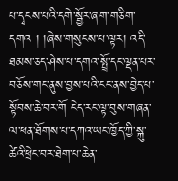པ་དྭངས་པའི་དགེ་སྦྱོར་ཞག་གཅིག་དགའ ། །ཞེས་གསུངས་པ་ལྟར། འདི་ཐམས་ཅད་ཤེས་པ་དགའ་སྤྲོ་དང་ལྡན་པར་བཅོས་གང་ནུས་བྱས་པའི་ངང་ནས་བྱེད་པ་སྟོབས་ཆེ་བར་གོ ངེད་རང་ལྟ་བུས་གཞན་ལ་ཕན་ཐོགས་པ་དཀའ་ཡང་ཁྱོད་ཀྱི་སྐུ་ཚེའི་ཕྲེང་བར་ཐེག་པ་ཆེན་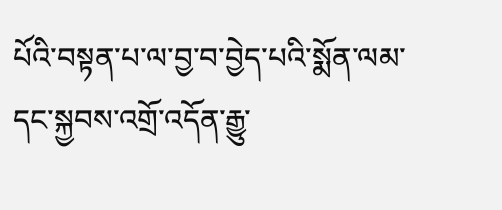པོའི་བསྟན་པ་ལ་བྱ་བ་བྱེད་པའི་སྨོན་ལམ་དང་སྐྱབས་འགྲོ་འདོན་རྒྱུ་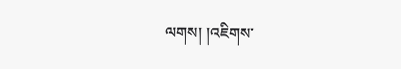ལགས། །འཇིགས་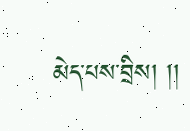མེད་པས་བྲིས། །།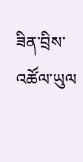ཟིན་བྲིས་འཚོལ་ཡུལ